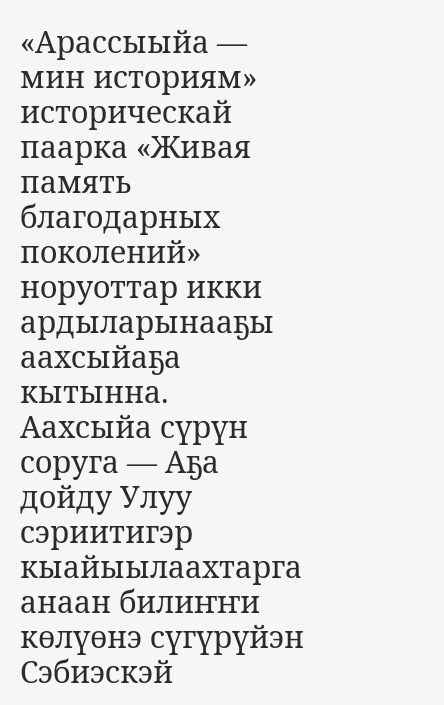«Арассыыйа — мин историям» историческай паарка «Живая память благодарных поколений» норуоттар икки ардыларынааҕы аахсыйаҕа кытынна.
Аахсыйа сүрүн соруга — Аҕа дойду Улуу сэриитигэр кыайыылаахтарга анаан билиҥҥи көлүөнэ сүгүрүйэн Сэбиэскэй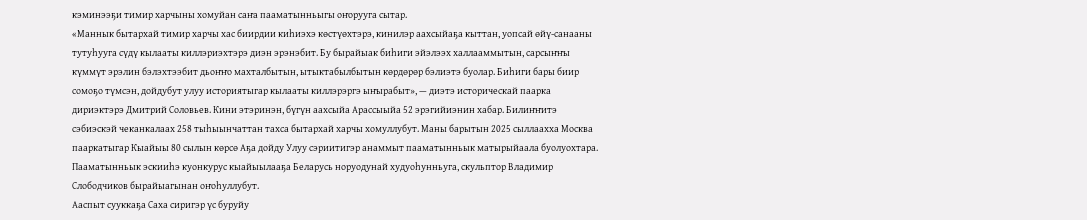кэминээҕи тимир харчыны хомуйан саҥа пааматынньыгы оҥорууга сытар.
«Маннык бытархай тимир харчы хас биирдии киһиэхэ көстүөхтэрэ, кинилэр аахсыйаҕа кыттан, уопсай өйү-санааны тутуһууга сүдү кылааты киллэриэхтэрэ диэн эрэнэбит. Бу бырайыак биһиги эйэлээх халлааммытын, сарсыҥҥы күммүт эрэлин бэлэхтээбит дьоҥҥо махталбытын, ытыктабылбытын көрдөрөр бэлиэтэ буолар. Биһиги бары биир сомоҕо түмсэн, дойдубут улуу историятыгар кылааты киллэрэргэ ыҥырабыт», — диэтэ историческай паарка дириэктэрэ Дмитрий Соловьев. Кини этэринэн, бүгүн аахсыйа Арассыыйа 52 эрэгийиэнин хабар. Билиҥҥитэ сэбиэскэй чеканкалаах 258 тыһыынчаттан тахса бытархай харчы хомуллубут. Маны барытын 2025 сыллаахха Москва пааркатыгар Кыайыы 80 сылын көрсө Аҕа дойду Улуу сэриитигэр анаммыт пааматынньык матырыйаала буолуохтара. Пааматынньык эскииһэ куонкурус кыайыылааҕа Беларусь норуодунай худуоһунньуга, скульптор Владимир Слободчиков бырайыагынан оҥоһуллубут.
Ааспыт сууккаҕа Саха сиригэр үс буруйу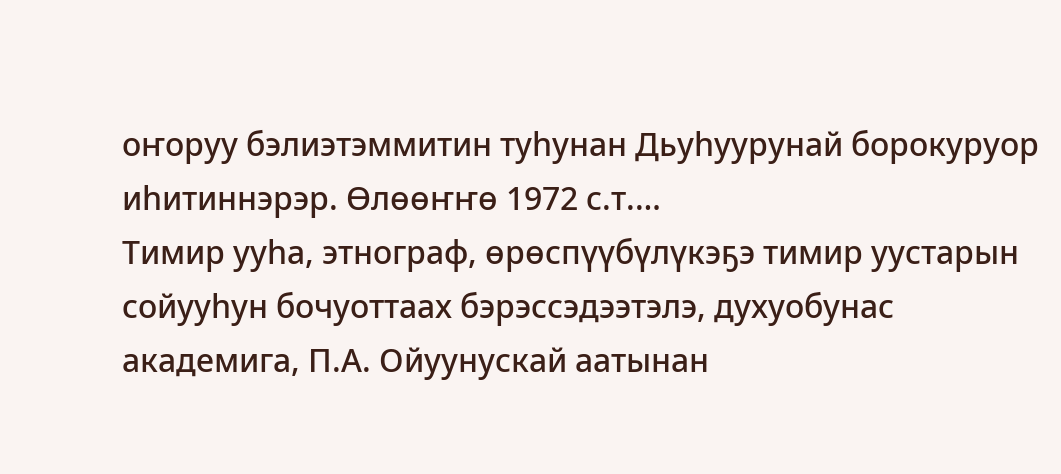оҥоруу бэлиэтэммитин туһунан Дьуһуурунай борокуруор иһитиннэрэр. Өлөөҥҥө 1972 с.т.…
Тимир ууһа, этнограф, өрөспүүбүлүкэҕэ тимир уустарын сойууһун бочуоттаах бэрэссэдээтэлэ, духуобунас академига, П.А. Ойуунускай аатынан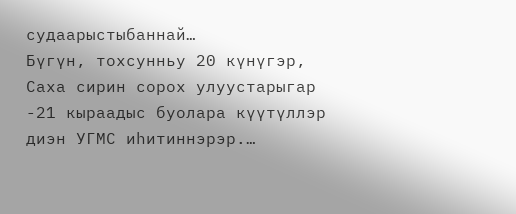судаарыстыбаннай…
Бүгүн, тохсунньу 20 күнүгэр, Саха сирин сорох улуустарыгар -21 кыраадыс буолара күүтүллэр диэн УГМС иһитиннэрэр.…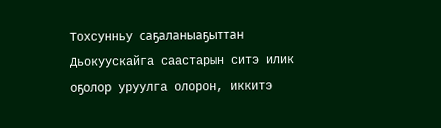Тохсунньу саҕаланыаҕыттан Дьокуускайга саастарын ситэ илик оҕолор уруулга олорон, иккитэ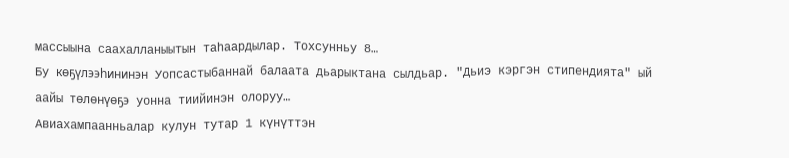массыына саахалланыытын таһаардылар. Тохсунньу 8…
Бу көҕүлээһининэн Уопсастыбаннай балаата дьарыктана сылдьар. "Дьиэ кэргэн стипендията" ый аайы төлөнүөҕэ уонна тиийинэн олоруу…
Авиахампаанньалар кулун тутар 1 күнүттэн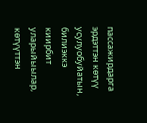пассажирдарга эрдэттэн көтүү усулуобуйатын, билиэккэ киирбит уларыйыылар, көтүүттэн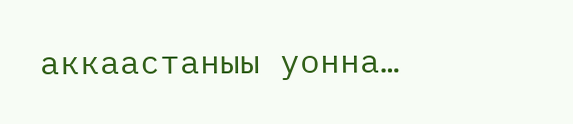аккаастаныы уонна…